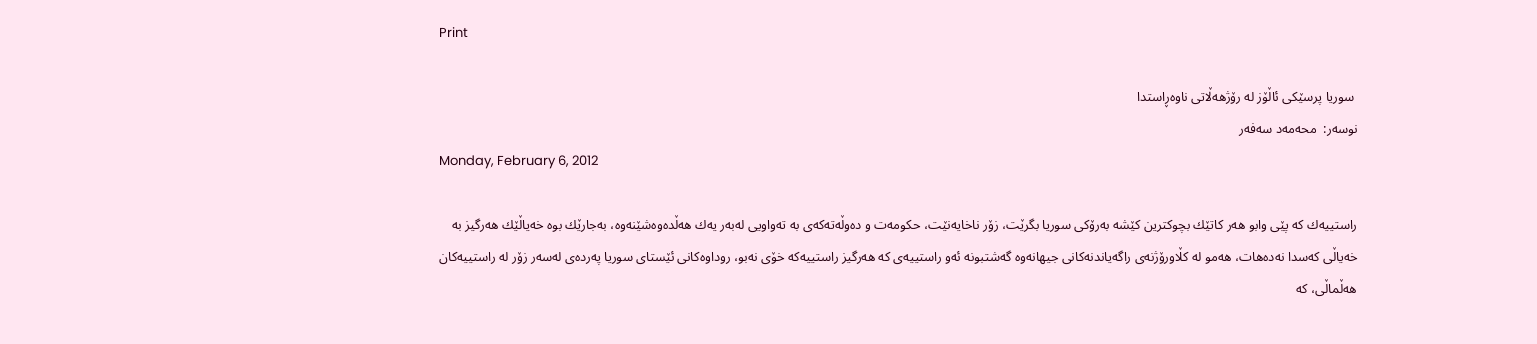Print

 سوریا پرسێكی ئاڵۆز له‌ رۆژهه‌ڵاتی ناوه‌ڕاستدا
نوسه‌ر:  محه‌مه‌د سه‌فه‌ر
Monday, February 6, 2012

راستییه‌ك كه‌ پێی وابو هه‌ر كاتێك بچوكترین كێشه‌ به‌رۆكی سوریا بگرێت، زۆر ناخایه‌نێت، حكومه‌ت و ده‌وڵه‌ته‌كه‌ی به‌ ته‌واویی له‌به‌ر یه‌ك هه‌ڵده‌وه‌شێنه‌وه‌، به‌جارێك بوه‌ خه‌یاڵێك هه‌رگیز به‌ خه‌یاڵی كه‌سدا نه‌ده‌هات، هه‌مو له‌ كڵاورۆژنه‌ی راگه‌یاندنه‌كانی جیهانه‌وه‌ گه‌شتبونه‌ ئه‌و راستییه‌ی كه‌ هه‌رگیز راستییه‌كه‌ خۆی نه‌بو، روداوه‌كانی ئێستای سوریا په‌رده‌ی له‌سه‌ر زۆر له‌ راستییه‌كان هه‌ڵماڵی، كه‌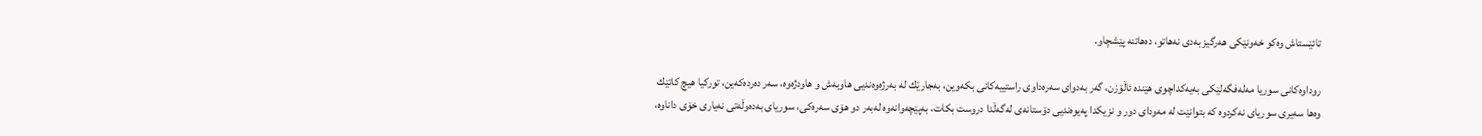تائێستاش وه‌كو خه‌ونێكی هه‌رگیز به‌دی نه‌هاتو، ده‌هاتنه‌ پێشچاو.

روداوه‌كانی سوریا مه‌له‌فگه‌لێكی به‌یه‌كداچوی هێنده‌ ئاڵۆزن، گه‌ر به‌دوای سه‌ره‌داوی راستییه‌كانی بكه‌وین، به‌جارێك له‌ به‌رژه‌وه‌ندیی هاوبه‌ش و هاودژه‌وه‌، سه‌ر ده‌رده‌كه‌ین، توركیا هیچ كاتێك وه‌ها سه‌یری سوریای نه‌كردوه‌ كه‌ بتوانێت له‌ مه‌ودای دور و نزیكدا په‌یوه‌ندیی دۆستانه‌ی له‌گه‌ڵدا دروست بكات، به‌پێچه‌وانه‌وه‌ له‌به‌ر دو هۆی سه‌ره‌كی، سوریای به‌ده‌وڵه‌تی نه‌یاری خۆی داناوه‌،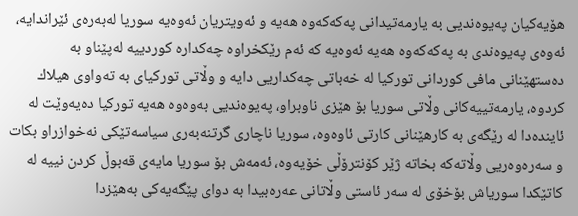هۆیه‌كیان په‌یوه‌ندیی به‌ یارمه‌تیدانی په‌كه‌كه‌وه‌ هه‌یه‌ و ئه‌ویتریان ئه‌وه‌یه‌ سوریا له‌به‌ره‌ی ئێراندایه‌، ئه‌وه‌ی په‌یوه‌ندی به‌ په‌كه‌كه‌وه‌ هه‌یه‌ ئه‌وه‌یه‌ كه‌ ئه‌م رێكخراوه‌ چه‌كداره‌ كوردییه‌ له‌پێناو به‌ ده‌ستهێنانی مافی كوردانی توركیا له‌ خه‌باتی چه‌كداریی دایه‌ و وڵاتی توركیای به‌ ته‌واوی هیلاك كردوه‌، یارمه‌تییه‌كانی وڵاتی سوریا بۆ هێزی ناوبراو، په‌یوه‌ندیی به‌وه‌وه‌ هه‌یه‌ توركیا ده‌یه‌وێت له‌ ئاینده‌دا له‌ رێگه‌ی به‌ كارهێنانی كارتی ئاوه‌وه‌، سوریا ناچاری گرتنه‌به‌ری سیاسه‌تێكی نه‌خوازراو بكات و سه‌ره‌وه‌ریی وڵاته‌كه‌ بخاته‌ ژێر كۆنترۆڵی خۆیه‌وه‌، ئه‌مه‌ش بۆ سوریا مایه‌ی قه‌بوڵ كردن نییه‌ له‌ كاتێكدا سوریاش بۆخۆی له‌ سه‌ر ئاستی وڵاتانی عه‌ره‌بیدا به‌ دوای پێگه‌یه‌كی به‌هێزدا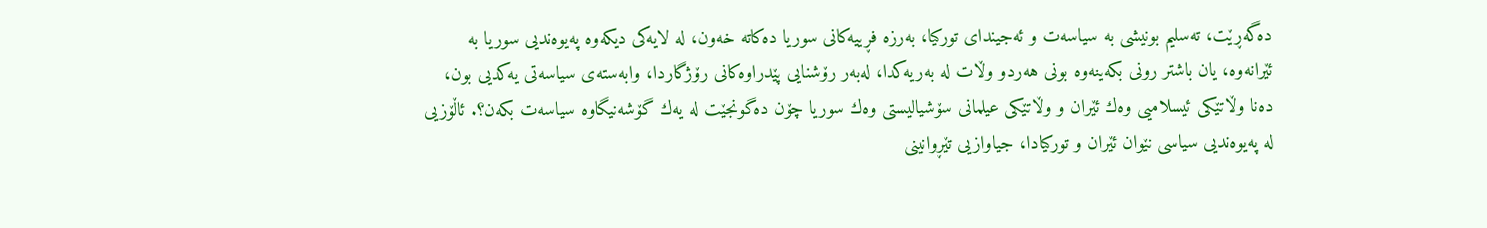ده‌گه‌ڕێت، ته‌سلیم بونیشی به‌ سیاسه‌ت و ئه‌جیندای توركیا، به‌رزه‌ فڕییه‌كانی سوریا ده‌كاته‌ خه‌ون، له‌ لایه‌كی دیكه‌وه‌ په‌یوه‌ندیی سوریا به‌ ئێرانه‌وه‌، یان باشتر رونی بكه‌ینه‌وه‌ بونی هه‌ردو وڵات له‌ به‌ریه‌كدا، له‌به‌ر رۆشنایی پێدراوه‌كانی رۆژگاردا، وابه‌سته‌ی سیاسه‌تی یه‌كدیی بون، ده‌نا وڵاتێكی ئیسلامیی وه‌ك ئێران و وڵاتێكی عیلمانی سۆشیالیستی وه‌ك سوریا چۆن ده‌گونجێت له‌ یه‌ك گۆشه‌نیگاوه‌ سیاسه‌ت بكه‌ن؟. ئاڵۆزیی له‌ په‌یوه‌ندیی سیاسی نێوان ئێران و توركیادا، جیاوازیی تێڕوانینی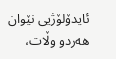ئایدۆلۆژیی نێوان هه‌ردو وڵات،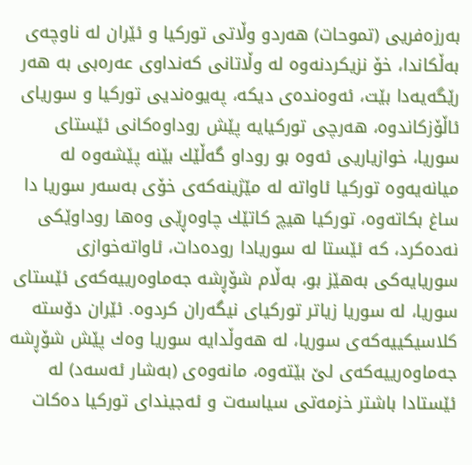به‌رزه‌فریی (تموحات) هه‌ردو وڵاتی توركیا و ئێران له‌ ناوچه‌ی به‌ڵكاندا، خۆ نزیكردنه‌وه‌ له‌ وڵاتانی كه‌نداوی عه‌ره‌بی به‌ هه‌ر رێگه‌یه‌دا بێت، ئه‌وه‌نده‌ی دیكه‌، په‌یوه‌ندیی توركیا و سوریای ئاڵۆزكاندوه‌، هه‌رچی توركیایه‌ پێش روداوه‌كانی ئێستای سوریا، خوازیاریی ئه‌وه‌ بو روداو گه‌ڵێك بێنه‌ پێشه‌وه‌ له‌ میانه‌یه‌وه‌ توركیا ئاواته‌ له‌ مێژینه‌كه‌ی خۆی به‌سه‌ر سوریا دا ساغ بكاته‌وه‌، توركیا هیچ كاتێك چاوه‌ڕێی وه‌ها روداوێكی نه‌ده‌كرد، كه‌ ئێستا له‌ سوریادا روده‌دات، ئاواته‌خوازی سوریایه‌كی به‌هێز بو، به‌ڵام شۆڕشه‌ جه‌ماوه‌رییه‌كه‌ی ئێستای سوریا، له‌ سوریا زیاتر توركیای نیگه‌ران كردوه‌. ئێران دۆسته‌ كلاسیكییه‌كه‌ی سوریا، له‌ هه‌وڵدایه‌ سوریا وه‌ك پێش شۆڕشه‌ جه‌ماوه‌رییه‌كه‌ی لێ بێته‌وه‌، مانه‌وه‌ی (به‌شار ئه‌سه‌د) له‌ ئێستادا باشتر خزمه‌تی سیاسه‌ت و ئه‌جیندای توركیا ده‌كات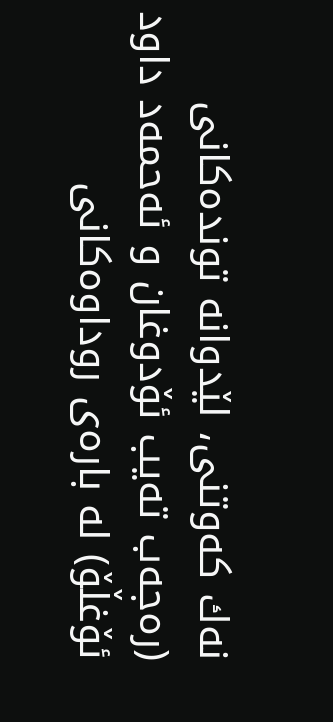نه‌ك كه‌وتنی، لێدوانه‌ تونده‌كانی (ره‌جه‌ب ته‌یب ئۆدوغان و ئه‌حمه‌د داود ئۆغڵۆ) له‌ باره‌ی روداوه‌كانی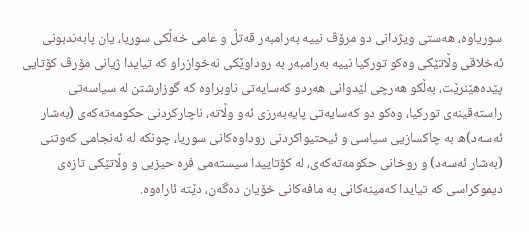سوریاوه‌، هه‌ستی ویژدانی دو مرۆڤ نییه‌ به‌رامبه‌ر قه‌تڵ و عامی خه‌ڵكی سوریا، یان پابه‌ندبونی ئه‌خلاقی وڵاتێكی وه‌كو توركیا نییه‌ به‌رامبه‌ر به‌ روداوێكی نه‌خوازراو كه‌ تیایدا ژیانی مۆرڤ كۆتایی پێده‌هێنرێت، به‌ڵكو هه‌رچی لێدوانی هه‌ردو كه‌سایه‌تی ناوبراوه‌ كه‌ گوزارشتن له‌ سیاسه‌تی راسته‌قینه‌ی توركیا، وه‌كو دو كه‌سایه‌تی پایه‌به‌رزی ئه‌و وڵاته‌، ناچاركردنی حكومه‌ته‌كه‌ی (به‌شار ئه‌سه‌د)ه‌ به‌ چاكسازیی سیاسی و ئیحتیواكردنی روداوه‌كانی سوریا، چونكه‌ له‌ ئه‌نجامی كه‌وتنی (به‌شار ئه‌سه‌د) و روخانی حكومه‌ته‌كه‌ی، له‌ كۆتاییدا سیسته‌می فره‌ حیزبی و وڵاتێكی تازه‌ی دیموكراسی كه‌ تیایدا كه‌مینه‌كانی به‌ مافه‌كانی خۆیان ده‌گه‌ن، دێته‌ ئاراه‌وه‌.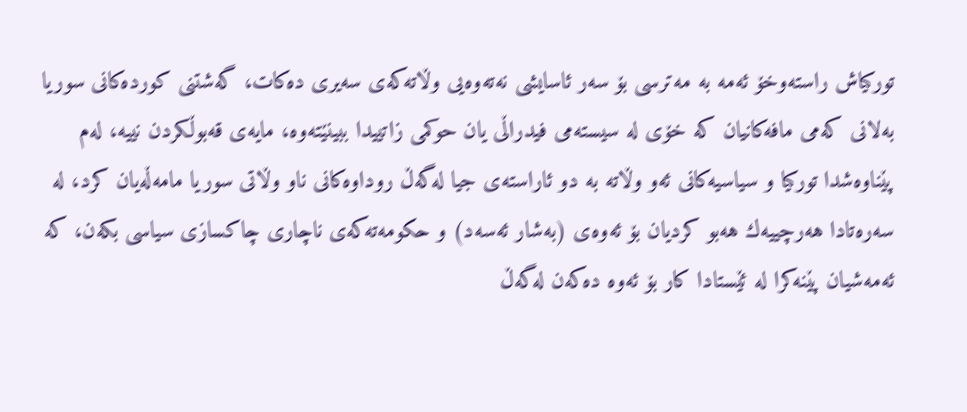توركیاش راسته‌وخۆ ئه‌مه‌ به‌ مه‌ترسی بۆ سه‌ر ئاسایشی نه‌ته‌وه‌یی وڵاته‌كه‌ی سه‌یری ده‌كات، گه‌شتنی كورده‌كانی سوریا به‌لانی كه‌می مافه‌كانیان كه‌ خۆی له‌ سیسته‌می فیدراڵی یان حوكمی زاتییدا ببینێته‌وه‌، مایه‌ی قه‌بوڵكردن نییه‌، له‌م پێناوه‌شدا توركیا و سیاسیه‌كانی ئه‌و وڵاته‌ به‌ دو ئاراسته‌ی جیا له‌گه‌ڵ روداوه‌كانی ناو وڵاتی سوریا مامه‌ڵه‌یان كرد، له‌ سه‌ره‌تادا هه‌رچییه‌ك هه‌بو كردیان بۆ ئه‌وه‌ی (به‌شار ئه‌سه‌د) و حكومه‌ته‌كه‌ی ناچاری چاكسازی سیاسی بكه‌ن، كه‌ ئه‌مه‌شیان پێنه‌كرا له‌ ئێستادا كار بۆ ئه‌وه‌ ده‌كه‌ن له‌گه‌ڵ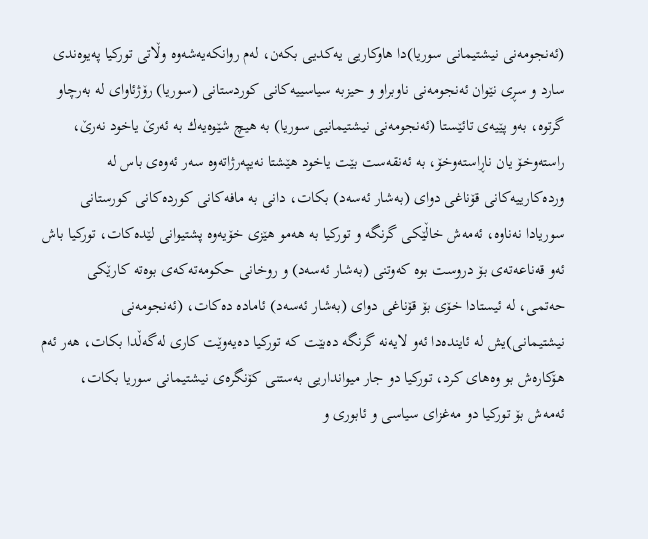(ئه‌نجومه‌نی نیشتیمانی سوریا)دا هاوكاریی یه‌كدیی بكه‌ن، له‌م روانكه‌یه‌شه‌وه‌ وڵاتی توركیا په‌یوه‌ندی سارد و سڕی نێوان ئه‌نجومه‌نی ناوبراو و حیزبه‌ سیاسییه‌كانی كوردستانی (سوریا) رۆژئاوای له‌ به‌رچاو گرتوه‌، به‌و پێیه‌ی تائێستا (ئه‌نجومه‌نی نیشتیمانیی سوریا) به‌ هیچ شێوه‌یه‌ك به‌ ئه‌رێ یاخود نه‌رێ، راسته‌وخۆ یان ناڕاسته‌وخۆ، به‌ ئه‌نقه‌ست بێت یاخود هێشتا نه‌یپه‌رژاته‌وه‌ سه‌ر ئه‌وه‌ی باس له‌ ورده‌كارییه‌كانی قۆناغی دوای (به‌شار ئه‌سه‌د) بكات، دانی به‌ مافه‌كانی كورده‌كانی كورستانی سوریادا نه‌ناوه‌، ئه‌مه‌ش خاڵێكی گرنگه‌ و توركیا به‌ هه‌مو هێزی خۆیه‌وه‌ پشتیوانی لێده‌كات، توركیا باش ئه‌و قه‌ناعه‌ته‌ی بۆ دروست بوه‌ كه‌وتنی (به‌شار ئه‌سه‌د) و روخانی حكومه‌ته‌كه‌ی بوه‌ته‌ كارێكی حه‌تمی، له‌ ئیستادا خۆی بۆ قۆناغی دوای (به‌شار ئه‌سه‌د) ئاماده‌ ده‌كات، (ئه‌نجومه‌نی نیشتیمانی)یش له‌ ئاینده‌دا ئه‌و لایه‌نه‌ گرنگه‌ ده‌بێت كه‌ توركیا ده‌یه‌وێت كاری له‌گه‌ڵدا بكات، هه‌ر ئه‌م هۆكاره‌ش بو وه‌های كرد، توركیا دو جار میوانداریی به‌ستنی كۆنگره‌ی نیشتیمانی سوریا بكات، ئه‌مه‌ش بۆ توركیا دو مه‌غزای سیاسی و ئابوری و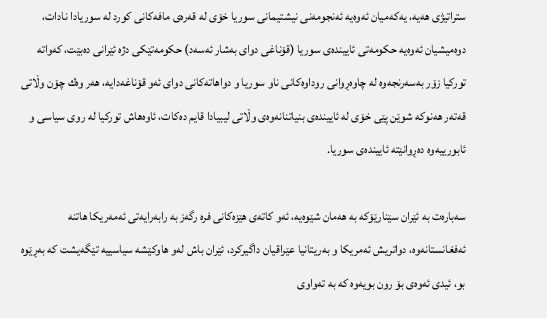ستراتیژی هه‌یه‌، یه‌كه‌میان ئه‌وه‌یه‌ ئه‌نجومه‌نی نیشتیمانی سوریا خۆی له‌ قه‌ره‌ی مافه‌كانی كورد له‌ سوریادا نادات، دوه‌میشیان ئه‌وه‌یه‌ حكومه‌تی ئایینده‌ی سوریا (قۆناغی دوای به‌شار ئه‌سه‌د) حكومه‌تێكی دژه‌ ئێرانی ده‌بێت، كه‌واته‌ توركیا زۆر به‌سه‌رنجه‌وه‌ له‌ چاوه‌ڕوانی روداوه‌كانی ناو سوریا و دواهاته‌كانی دوای ئه‌و قۆناغه‌دایه‌، هه‌ر وه‌ك چۆن وڵاتی قه‌ته‌ر هه‌نوكه‌ شوێن پێی خۆی له‌ ئایینده‌ی بنیاتنانه‌وه‌ی وڵاتی لیبیادا قایم ده‌كات، ئاوه‌هاش توركیا له‌ روی سیاسی و ئابورییه‌وه‌ ده‌ڕوانێته‌ ئایینده‌ی سوریا.

سه‌باره‌ت به‌ ئێران سێنارێۆكه‌ به‌ هه‌مان شێوه‌یه‌، ئه‌و كاته‌ی هێزه‌كانی فره‌ رگه‌ز به‌ رابه‌رایه‌تی ئه‌مه‌ریكا هاتنه‌ ئه‌فغانستانه‌وه‌، دواتریش ئه‌مریكا و به‌ریتانیا عێراقیان داگیركرد، ئێران باش له‌و هاوكێشه‌ سیاسییه‌ تێگه‌یشت كه‌ به‌ڕێوه‌ بو، ئیدی ئه‌وه‌ی بۆ رون بویه‌وه‌ كه‌ به‌ ته‌واوی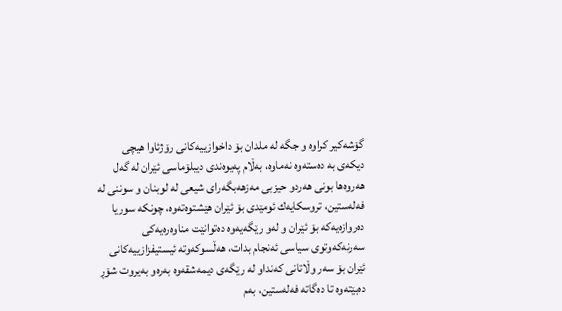گۆشه‌كیر كراوه‌ و جگه‌ له‌ ملدان بۆ داخوازییه‌كانی رۆژئاوا هیچی دیكه‌ی به‌ ده‌سته‌وه‌ نه‌ماوه‌، به‌ڵام په‌یوه‌ندی دیبلۆماسی ئێران له‌ گه‌ل هه‌روه‌ها بونی هه‌ردو حیزبی مه‌زهه‌بگه‌رای شیعی له‌ لوبنان و سوننی له‌ فه‌له‌ستین، تروسكایه‌ك ئومێدی بۆ ئێران هێشتوه‌ته‌وه‌، چونكه‌ سوریا ده‌روازه‌یه‌كه‌ بۆ ئێران و له‌و رێگه‌یه‌وه‌ ده‌توانێت مناوه‌ره‌یه‌كی سه‌رنه‌كه‌وتوی سیاسی ئه‌نجام بدات، هه‌ڵسوكه‌وته‌ ئیستیفزازییه‌كانی ئێران بۆ سه‌ر وڵاتانی كه‌نداو له‌ رێگه‌ی دیمه‌شقه‌وه‌ به‌ره‌و به‌یروت شۆڕ ده‌بێته‌وه‌ تا ده‌گاته‌ فه‌له‌ستین، به‌م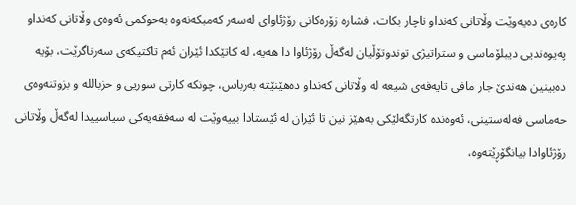كاره‌ی ده‌یه‌وێت وڵاتانی كه‌نداو ناچار بكات، فشاره‌ زۆره‌كانی رۆژئاوای له‌سه‌ر كه‌مبكه‌نه‌وه‌ به‌حوكمی ئه‌وه‌ی وڵاتانی كه‌نداو په‌یوه‌ندیی دیبلۆماسی و ستراتیژی توندوتۆڵیان له‌گه‌ڵ رۆژئاوا دا هه‌یه‌، له‌ كاتێكدا ئێران ئه‌م تاكتیكه‌ی سه‌رناگرێت، بۆیه‌ ده‌بینین هه‌ندێ جار مافی تایه‌فه‌ی شیعه‌ له‌ وڵاتانی كه‌نداو ده‌هێنێته‌ به‌رباس، چونكه‌ كارتی سوریی و حزبالله‌ و بزوتنه‌وه‌ی حه‌ماسی فه‌له‌ستینی، ئه‌وه‌نده‌ كارتگه‌لێكی به‌هێز نین تا ئێران له‌ ئێستادا بییه‌وێت له‌ سه‌فقه‌یه‌كی سیاسییدا له‌گه‌ڵ وڵاتانی رۆژئاوادا بیانگۆڕێته‌وه‌،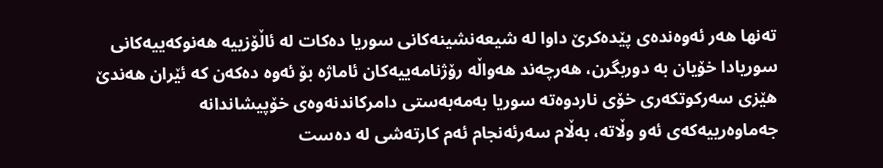ته‌نها هه‌ر ئه‌وه‌نده‌ی پێده‌كرێ داوا له‌ شیعه‌نشینه‌كانی سوریا ده‌كات له‌ ئاڵۆزییه‌ هه‌نوكه‌ییه‌كانی سوریادا خۆیان به‌ دوربگرن، هه‌رچه‌ند هه‌واڵه‌ رۆژنامه‌ییه‌كان ئاماژه‌ بۆ ئه‌وه‌ ده‌كه‌ن كه‌ ئێران هه‌ندێ هێزی سه‌ركوتكه‌ری خۆی ناردوه‌ته‌ سوریا به‌مه‌به‌ستی دامركاندنه‌وه‌ی خۆپیشاندانه‌ جه‌ماوه‌رییه‌كه‌ی ئه‌و وڵاته‌، به‌ڵام سه‌رئه‌نجام ئه‌م كارته‌شی له‌ ده‌ست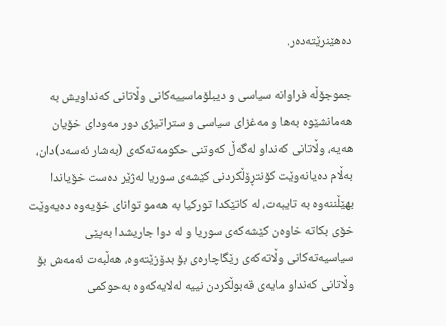ده‌هێنرێته‌ده‌ر.

جموجۆڵه‌ فراوانه‌ سیاسی و دیبلۆماسییه‌كانی وڵاتانی كه‌نداویش به‌ هه‌مانشێوه‌ به‌ها و مه‌غزای سیاسی و ستراتیژی دور مه‌ودای خۆیان هه‌یه‌، وڵاتانی كه‌نداو له‌گه‌ڵ كه‌وتنی حكومه‌ته‌كه‌ی (به‌شار ئه‌سه‌د)دان، به‌ڵام ده‌یانه‌وێت كۆنتڕۆڵكردنی كێشه‌ی سوریا له‌ژێر ده‌ست خۆیاندا بهێڵننه‌وه‌ به‌ تایبه‌ت، له‌ كاتێكدا توركیا به‌ هه‌مو توانای خۆیه‌وه‌ ده‌یه‌وێت خۆی بكاته‌ خاوه‌ن كێشه‌كه‌ی سوریا و له‌ دوا جاریشدا به‌پێی سیاسیه‌ته‌كانی وڵاته‌كه‌ی رێگاچاره‌ی بۆ بدۆزێته‌وه‌، هه‌ڵبه‌ت ئه‌مه‌ش بۆ وڵاتانی كه‌نداو مایه‌ی قه‌بوڵكردن نییه‌ له‌لایه‌كه‌وه‌ به‌حوكمی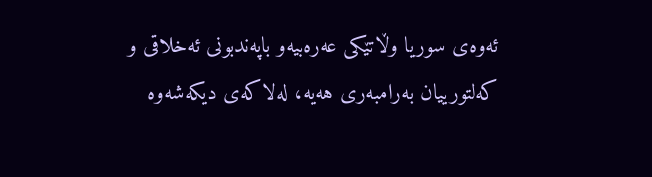ئه‌وه‌ی سوریا وڵاتێكی عه‌ره‌بیه‌و باپه‌ندبونی ئه‌خلاقی و كه‌لتورییان به‌رامبه‌ری هه‌یه‌، له‌لاكه‌ی دیكه‌شه‌وه‌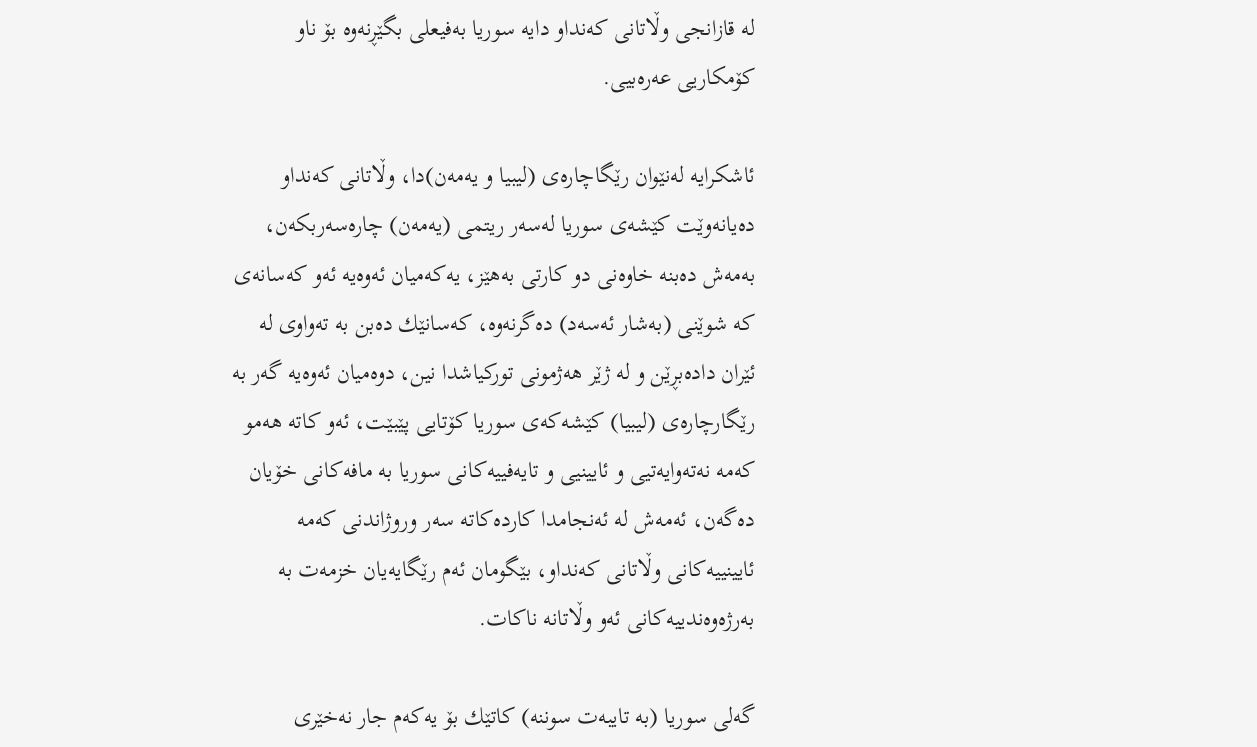له‌ قازانجی وڵاتانی كه‌نداو دایه‌ سوریا به‌فیعلی بگێڕنه‌وه‌ بۆ ناو كۆمكاریی عه‌ره‌بیی.

ئاشكرایه‌ له‌نێوان رێگاچاره‌ی (لیبیا و یه‌مه‌ن)دا، وڵاتانی كه‌نداو ده‌یانه‌وێت كێشه‌ی سوریا له‌سه‌ر ریتمی (یه‌مه‌ن) چاره‌سه‌ربكه‌ن، به‌مه‌ش ده‌بنه‌ خاوه‌نی دو كارتی به‌هێز، یه‌كه‌میان ئه‌وه‌یه‌ ئه‌و كه‌سانه‌ی كه‌ شوێنی (به‌شار ئه‌سه‌د) ده‌گرنه‌وه‌، كه‌سانێك ده‌بن به‌ ته‌واوی له‌ ئێران داده‌بڕێن و له‌ ژێر هه‌ژمونی توركیاشدا نین، دوه‌میان ئه‌وه‌یه‌ گه‌ر به‌ رێگارچاره‌ی (لیبیا) كێشه‌كه‌ی سوریا كۆتایی پێبێت، ئه‌و كاته‌ هه‌مو كه‌مه‌ نه‌ته‌وایه‌تیی و ئایینیی و تایه‌فییه‌كانی سوریا به‌ مافه‌كانی خۆیان ده‌گه‌ن، ئه‌مه‌ش له‌ ئه‌نجامدا كارده‌كاته‌ سه‌ر وروژاندنی كه‌مه‌ ئایینییه‌كانی وڵاتانی كه‌نداو، بێگومان ئه‌م رێگایه‌یان خزمه‌ت به‌ به‌رژه‌وه‌ندییه‌كانی ئه‌و وڵاتانه‌ ناكات.

گه‌لی سوریا (به‌ تایبه‌ت سوننه‌) كاتێك بۆ یه‌كه‌م جار نه‌خێری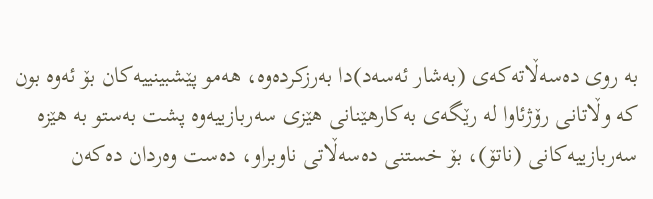به‌ روی ده‌سه‌ڵاته‌كه‌ی (به‌شار ئه‌سه‌د)دا به‌رزكرده‌وه‌، هه‌مو پێشبینییه‌كان بۆ ئه‌وه‌ بون كه‌ وڵاتانی رۆژئاوا له‌ رێگه‌ی به‌كارهێنانی هێزی سه‌ربازییه‌وه‌ پشت به‌ستو به‌ هێزه‌ سه‌ربازییه‌كانی (ناتۆ)، بۆ خستنی ده‌سه‌ڵاتی ناوبراو، ده‌ست وه‌ردان ده‌كه‌ن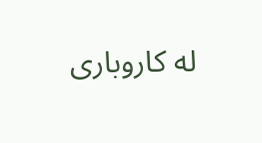له‌ كاروباری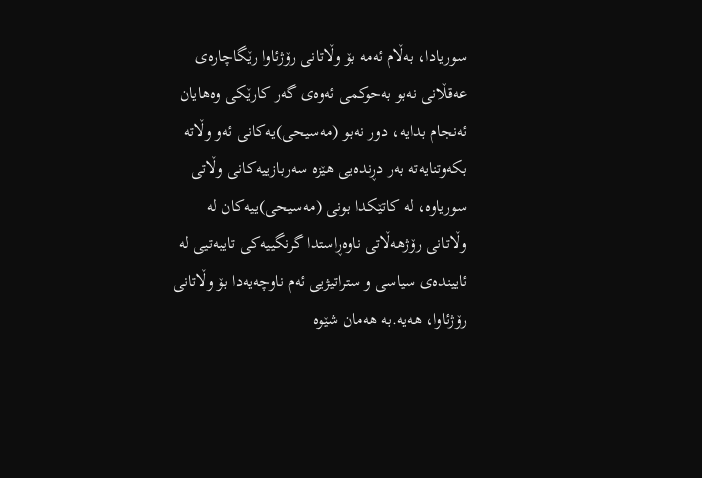سوریادا، به‌ڵام ئه‌مه‌ بۆ وڵاتانی رۆژئاوا رێگاچاره‌ی عه‌قڵانی نه‌بو به‌حوكمی ئه‌وه‌ی گه‌ر كارێكی وه‌هایان ئه‌نجام بدایه‌، دور نه‌بو (مه‌سیحی)یه‌كانی ئه‌و وڵاته‌ بكه‌وتنایه‌ته‌ به‌ر دڕنده‌یی هێزه‌ سه‌ربازییه‌كانی وڵاتی سوریاوه‌، له‌ كاتێكدا بونی (مه‌سیحی)ییه‌كان له‌ وڵاتانی رۆژهه‌ڵاتی ناوه‌ڕاستدا گرنگییه‌كی تایبه‌تیی له‌ ئایینده‌ی سیاسی و ستراتیژیی ئه‌م ناوچه‌یه‌دا بۆ وڵاتانی رۆژئاوا، هه‌یه‌.به‌ هه‌مان شێوه‌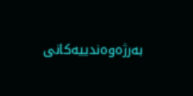به‌رژه‌وه‌ندییه‌كانی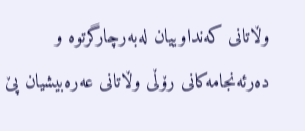وڵاتانی كه‌نداوییان له‌به‌رچارگرتوه‌ و ده‌رئه‌نجامه‌كانی رۆڵی وڵاتانی عه‌ره‌بیشیان پێ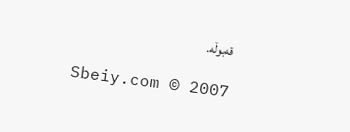قه‌بوڵه‌.

Sbeiy.com © 2007